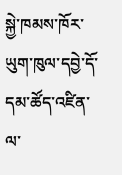སྐྱེ་ཁམས་ཁོར་ཡུག་ཁུལ་དབྱེ་དོ་དམ་ཚོད་འཛིན་ལ་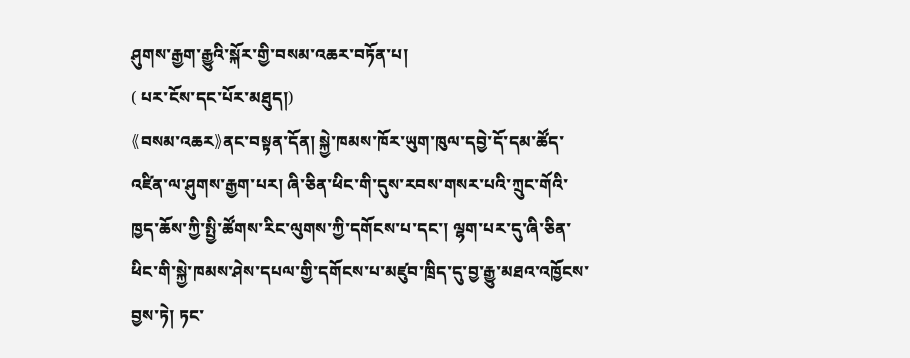ཤུགས་རྒྱག་རྒྱུའི་སྐོར་གྱི་བསམ་འཆར་བཏོན་པ།
( པར་ངོས་དང་པོར་མཐུད།)
《བསམ་འཆར》ནང་བསྟན་དོན། སྐྱེ་ཁམས་ཁོར་ཡུག་ཁུལ་དབྱེ་དོ་དམ་ཚོད་འཛིན་ལ་ཤུགས་རྒྱག་པར། ཞི་ཅིན་ཕིང་གི་དུས་རབས་གསར་པའི་ཀྲུང་གོའི་ཁྱད་ཆོས་ཀྱི་སྤྱི་ཚོགས་རིང་ལུགས་ཀྱི་དགོངས་པ་དང་། ལྷག་པར་དུ་ཞི་ཅིན་ཕིང་གི་སྐྱེ་ཁམས་ཤེས་དཔལ་གྱི་དགོངས་པ་མཛུབ་ཁྲིད་དུ་བྱ་རྒྱུ་མཐའ་འཁྱོངས་བྱས་ཏེ། ཏང་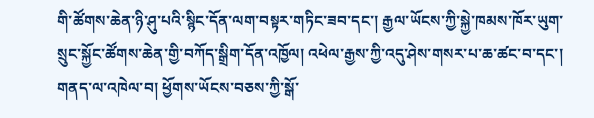གི་ཚོགས་ཆེན་ཉི་ཤུ་པའི་སྙིང་དོན་ལག་བསྟར་གཏིང་ཟབ་དང་། རྒྱལ་ཡོངས་ཀྱི་སྐྱེ་ཁམས་ཁོར་ཡུག་སྲུང་སྐྱོང་ཚོགས་ཆེན་གྱི་བཀོད་སྒྲིག་དོན་འཁྱོལ། འཕེལ་རྒྱས་ཀྱི་འདུ་ཤེས་གསར་པ་ཆ་ཚང་བ་དང་། གནད་ལ་འཁེལ་བ། ཕྱོགས་ཡོངས་བཅས་ཀྱི་སྒོ་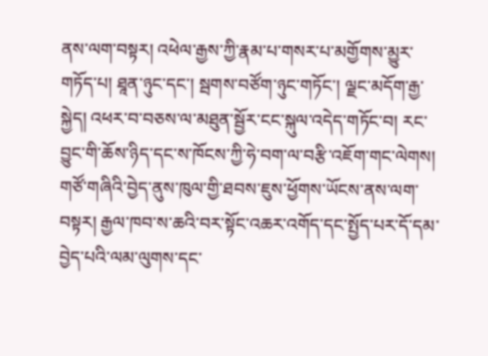ནས་ལག་བསྟར། འཕེལ་རྒྱས་ཀྱི་རྣམ་པ་གསར་པ་མགྱོགས་མྱུར་གཏོད་པ། ཐཱན་ཉུང་དང་། སྦགས་བཙོག་ཉུང་གཏོང་། ལྗང་མདོག་རྒྱ་སྐྱེད། འཕར་བ་བཅས་ལ་མཐུན་སྦྱོར་ངང་སྐུལ་འདེད་གཏོང་བ། རང་བྱུང་གི་ཆོས་ཉིད་དང་ས་ཁོངས་ཀྱི་ཧེ་བག་ལ་བརྩི་འཇོག་གང་ལེགས། གཙོ་གཞིའི་བྱེད་ནུས་ཁུལ་གྱི་ཐབས་ཇུས་ཕྱོགས་ཡོངས་ནས་ལག་བསྟར། རྒྱལ་ཁབ་ས་ཆའི་བར་སྟོང་འཆར་འགོད་དང་སྤྱོད་པར་དོ་དམ་བྱེད་པའི་ལམ་ལུགས་དང་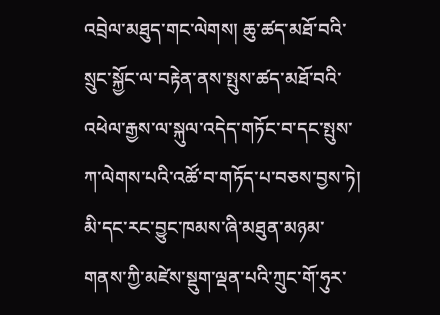འབྲེལ་མཐུད་གང་ལེགས། ཆུ་ཚད་མཐོ་བའི་སྲུང་སྐྱོང་ལ་བརྟེན་ནས་སྤུས་ཚད་མཐོ་བའི་འཕེལ་རྒྱས་ལ་སྐུལ་འདེད་གཏོང་བ་དང་སྤུས་ཀ་ལེགས་པའི་འཚོ་བ་གཏོད་པ་བཅས་བྱས་ཏེ། མི་དང་རང་བྱུང་ཁམས་ཞི་མཐུན་མཉམ་གནས་ཀྱི་མཛེས་སྡུག་ལྡན་པའི་ཀྲུང་གོ་ཧུར་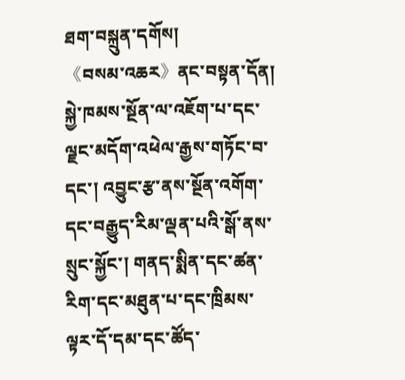ཐག་བསྐྲུན་དགོས།
《བསམ་འཆར》ནང་བསྟན་དོན། སྐྱེ་ཁམས་སྔོན་ལ་འཇོག་པ་དང་ལྗང་མདོག་འཕེལ་རྒྱས་གཏོང་བ་དང་། འབྱུང་རྩ་ནས་སྔོན་འགོག་དང་བརྒྱུད་རིམ་ལྡན་པའི་སྒོ་ནས་སྲུང་སྐྱོང་། གནད་སྨིན་དང་ཚན་རིག་དང་མཐུན་པ་དང་ཁྲིམས་ལྟར་དོ་དམ་དང་ཚོད་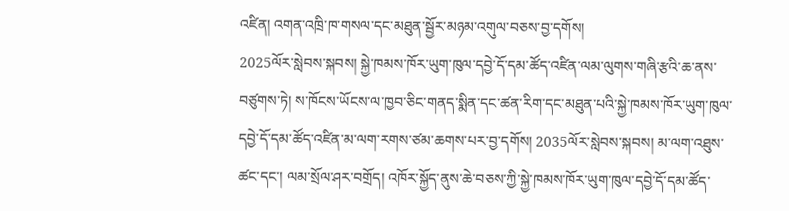འཛིན། འགན་འཁྲི་ཁ་གསལ་དང་མཐུན་སྦྱོར་མཉམ་འགུལ་བཅས་བྱ་དགོས།
2025ལོར་སླེབས་སྐབས། སྐྱེ་ཁམས་ཁོར་ཡུག་ཁུལ་དབྱེ་དོ་དམ་ཚོད་འཛིན་ལམ་ལུགས་གཞི་རྩའི་ཆ་ནས་བཙུགས་ཏེ། ས་ཁོངས་ཡོངས་ལ་ཁྱབ་ཅིང་གནད་སྨིན་དང་ཚན་རིག་དང་མཐུན་པའི་སྐྱེ་ཁམས་ཁོར་ཡུག་ཁུལ་དབྱེ་དོ་དམ་ཚོད་འཛིན་མ་ལག་རགས་ཙམ་ཆགས་པར་བྱ་དགོས། 2035ལོར་སླེབས་སྐབས། མ་ལག་འཐུས་ཚང་དང་། ལམ་སྲོལ་ཤར་བགྲོད། འཁོར་སྐྱོད་ནུས་ཆེ་བཅས་ཀྱི་སྐྱེ་ཁམས་ཁོར་ཡུག་ཁུལ་དབྱེ་དོ་དམ་ཚོད་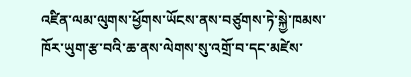འཛིན་ལམ་ལུགས་ཕྱོགས་ཡོངས་ནས་བཙུགས་ཏེ་སྐྱེ་ཁམས་ཁོར་ཡུག་རྩ་བའི་ཆ་ནས་ལེགས་སུ་འགྲོ་བ་དང་མཛེས་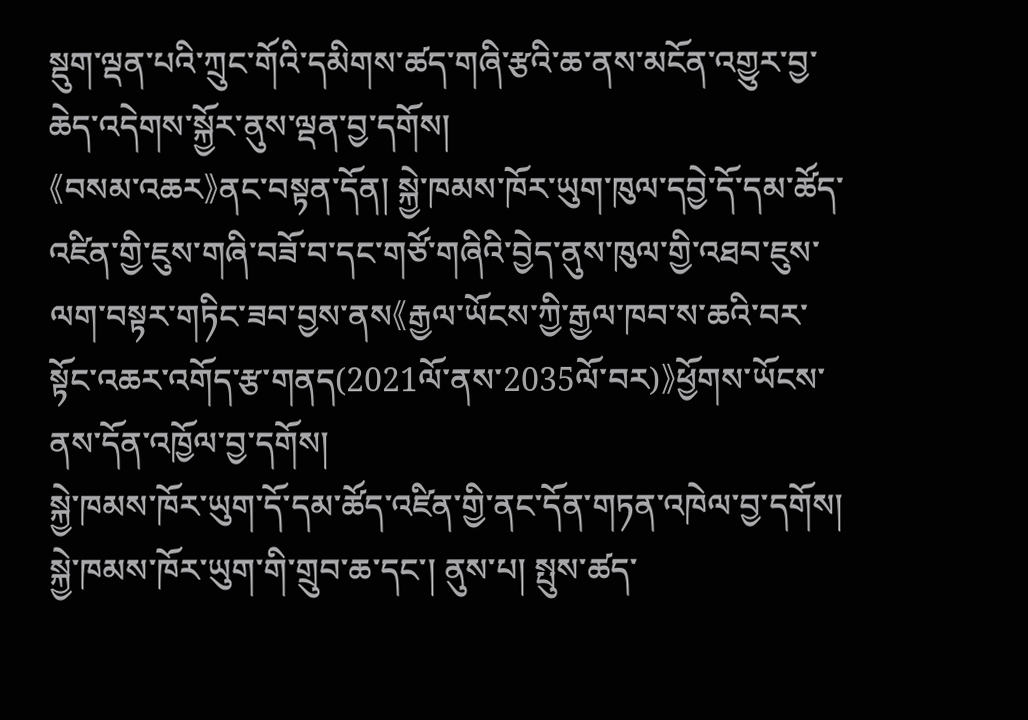སྡུག་ལྡན་པའི་ཀྲུང་གོའི་དམིགས་ཚད་གཞི་རྩའི་ཆ་ནས་མངོན་འགྱུར་བྱ་ཆེད་འདེགས་སྐྱོར་ནུས་ལྡན་བྱ་དགོས།
《བསམ་འཆར》ནང་བསྟན་དོན། སྐྱེ་ཁམས་ཁོར་ཡུག་ཁུལ་དབྱེ་དོ་དམ་ཚོད་འཛིན་གྱི་ཇུས་གཞི་བཟོ་བ་དང་གཙོ་གཞིའི་བྱེད་ནུས་ཁུལ་གྱི་འཐབ་ཇུས་ལག་བསྟར་གཏིང་ཟབ་བྱས་ནས《རྒྱལ་ཡོངས་ཀྱི་རྒྱལ་ཁབ་ས་ཆའི་བར་སྟོང་འཆར་འགོད་རྩ་གནད(2021ལོ་ནས་2035ལོ་བར)》ཕྱོགས་ཡོངས་ནས་དོན་འཁྱོལ་བྱ་དགོས།
སྐྱེ་ཁམས་ཁོར་ཡུག་དོ་དམ་ཚོད་འཛིན་གྱི་ནང་དོན་གཏན་འཁེལ་བྱ་དགོས། སྐྱེ་ཁམས་ཁོར་ཡུག་གི་གྲུབ་ཆ་དང་། ནུས་པ། སྤུས་ཚད་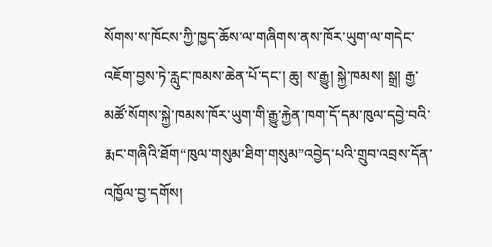སོགས་ས་ཁོངས་ཀྱི་ཁྱད་ཆོས་ལ་གཞིགས་ནས་ཁོར་ཡུག་ལ་གདེང་འཇོག་བྱས་ཏེ་རླུང་ཁམས་ཆེན་པོ་དང་། ཆུ། ས་རྒྱུ། སྐྱེ་ཁམས། སྒྲ། རྒྱ་མཚོ་སོགས་སྐྱེ་ཁམས་ཁོར་ཡུག་གི་རྒྱུ་རྐྱེན་ཁག་དོ་དམ་ཁུལ་དབྱེ་བའི་རྨང་གཞིའི་ཐོག“ཁུལ་གསུམ་ཐིག་གསུམ”འབྱེད་པའི་གྲུབ་འབྲས་དོན་འཁྱོལ་བྱ་དགོས།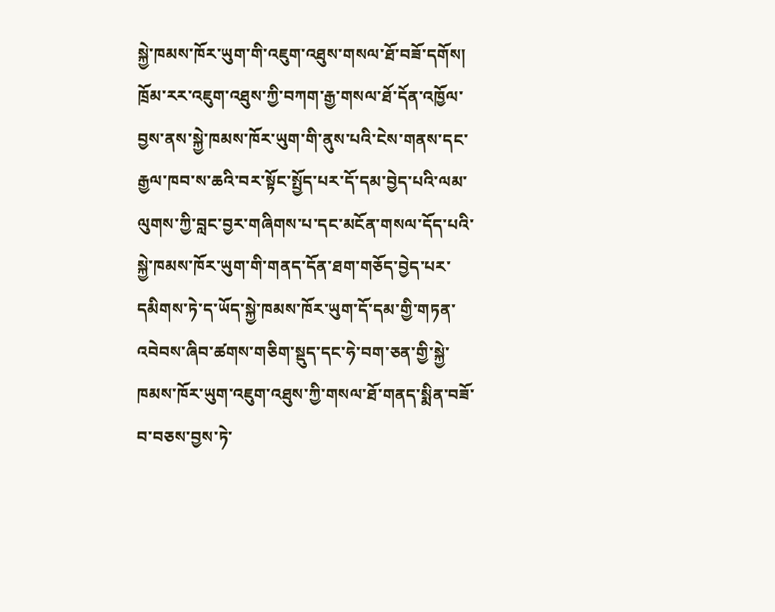སྐྱེ་ཁམས་ཁོར་ཡུག་གི་འཇུག་འཐུས་གསལ་ཐོ་བཟོ་དགོས། ཁྲོམ་རར་འཇུག་འཐུས་ཀྱི་བཀག་རྒྱ་གསལ་ཐོ་དོན་འཁྱོལ་བྱས་ནས་སྐྱེ་ཁམས་ཁོར་ཡུག་གི་ནུས་པའི་ངེས་གནས་དང་རྒྱལ་ཁབ་ས་ཆའི་བར་སྟོང་སྤྱོད་པར་དོ་དམ་བྱེད་པའི་ལམ་ལུགས་ཀྱི་བླང་བྱར་གཞིགས་པ་དང་མངོན་གསལ་དོད་པའི་སྐྱེ་ཁམས་ཁོར་ཡུག་གི་གནད་དོན་ཐག་གཅོད་བྱེད་པར་དམིགས་ཏེ་ད་ཡོད་སྐྱེ་ཁམས་ཁོར་ཡུག་དོ་དམ་གྱི་གཏན་འབེབས་ཞིབ་ཚགས་གཅིག་སྡུད་དང་ཧེ་བག་ཅན་གྱི་སྐྱེ་ཁམས་ཁོར་ཡུག་འཇུག་འཐུས་ཀྱི་གསལ་ཐོ་གནད་སྨིན་བཟོ་བ་བཅས་བྱས་ཏེ་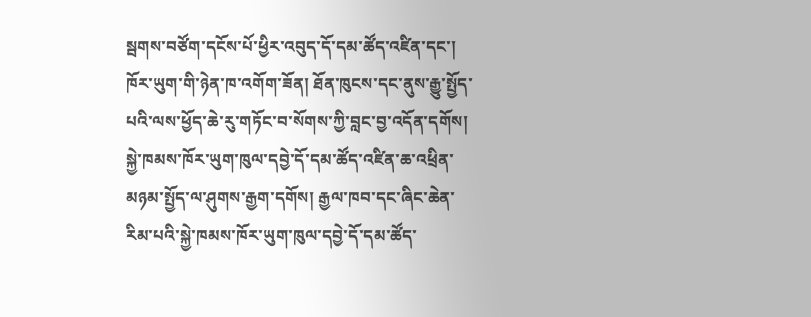སྦགས་བཙོག་དངོས་པོ་ཕྱིར་འབུད་དོ་དམ་ཚོད་འཛིན་དང་། ཁོར་ཡུག་གི་ཉེན་ཁ་འགོག་ཟོན། ཐོན་ཁུངས་དང་ནུས་རྒྱུ་སྤྱོད་པའི་ལས་ཕྱོད་ཆེ་རུ་གཏོང་བ་སོགས་ཀྱི་བླང་བྱ་འདོན་དགོས།
སྐྱེ་ཁམས་ཁོར་ཡུག་ཁུལ་དབྱེ་དོ་དམ་ཚོད་འཛིན་ཆ་འཕྲིན་མཉམ་སྤྱོད་ལ་ཤུགས་རྒྱག་དགོས། རྒྱལ་ཁབ་དང་ཞིང་ཆེན་རིམ་པའི་སྐྱེ་ཁམས་ཁོར་ཡུག་ཁུལ་དབྱེ་དོ་དམ་ཚོད་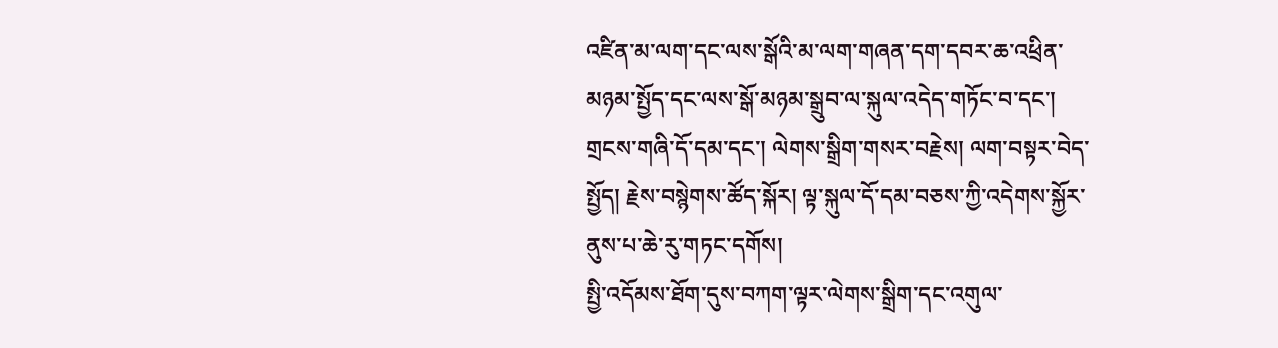འཛིན་མ་ལག་དང་ལས་སྒོའི་མ་ལག་གཞན་དག་དབར་ཆ་འཕྲིན་མཉམ་སྤྱོད་དང་ལས་སྒོ་མཉམ་སྒྲུབ་ལ་སྐུལ་འདེད་གཏོང་བ་དང་། གྲངས་གཞི་དོ་དམ་དང་། ལེགས་སྒྲིག་གསར་བརྗེས། ལག་བསྟར་བེད་སྤྱོད། རྗེས་བསྙེགས་ཚོད་སྐོར། ལྟ་སྐུལ་དོ་དམ་བཅས་ཀྱི་འདེགས་སྐྱོར་ནུས་པ་ཆེ་རུ་གཏང་དགོས།
སྤྱི་འདོམས་ཐོག་དུས་བཀག་ལྟར་ལེགས་སྒྲིག་དང་འགུལ་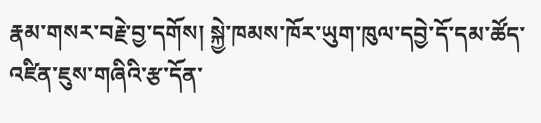རྣམ་གསར་བརྗེ་བྱ་དགོས། སྐྱེ་ཁམས་ཁོར་ཡུག་ཁུལ་དབྱེ་དོ་དམ་ཚོད་འཛིན་ཇུས་གཞིའི་རྩ་དོན་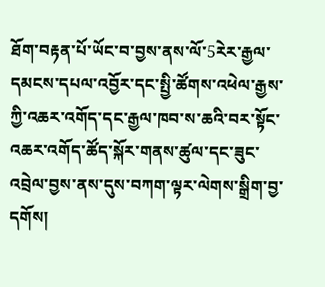ཐོག་བརྟན་པོ་ཡོང་བ་བྱས་ནས་ལོ་5རེར་རྒྱལ་དམངས་དཔལ་འབྱོར་དང་སྤྱི་ཚོགས་འཕེལ་རྒྱས་ཀྱི་འཆར་འགོད་དང་རྒྱལ་ཁབ་ས་ཆའི་བར་སྟོང་འཆར་འགོད་ཚོད་སྐོར་གནས་ཚུལ་དང་ཟུང་འབྲེལ་བྱས་ནས་དུས་བཀག་ལྟར་ལེགས་སྒྲིག་བྱ་དགོས།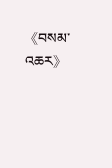《བསམ་འཆར》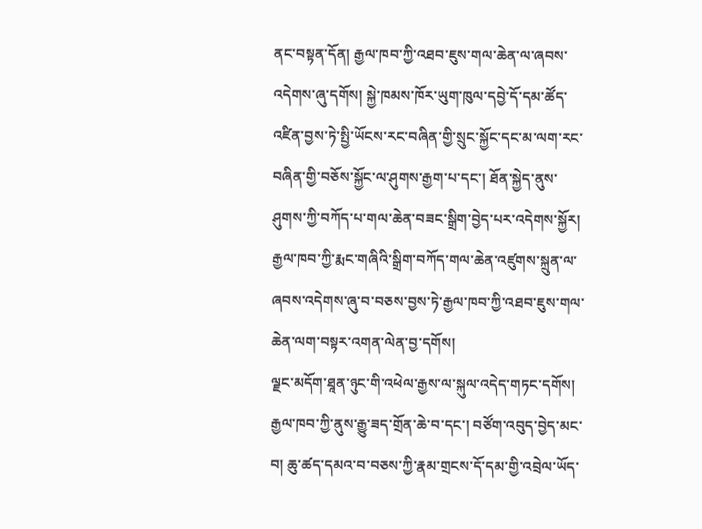ནང་བསྟན་དོན། རྒྱལ་ཁབ་ཀྱི་འཐབ་ཇུས་གལ་ཆེན་ལ་ཞབས་འདེགས་ཞུ་དགོས། སྐྱེ་ཁམས་ཁོར་ཡུག་ཁུལ་དབྱེ་དོ་དམ་ཚོད་འཛིན་བྱས་ཏེ་སྤྱི་ཡོངས་རང་བཞིན་གྱི་སྲུང་སྐྱོང་དང་མ་ལག་རང་བཞིན་གྱི་བཅོས་སྐྱོང་ལ་ཤུགས་རྒྱག་པ་དང་། ཐོན་སྐྱེད་ནུས་ཤུགས་ཀྱི་བཀོད་པ་གལ་ཆེན་བཟང་སྒྲིག་བྱེད་པར་འདེགས་སྐྱོར། རྒྱལ་ཁབ་ཀྱི་རྨང་གཞིའི་སྒྲིག་བཀོད་གལ་ཆེན་འཛུགས་སྐྲུན་ལ་ཞབས་འདེགས་ཞུ་བ་བཅས་བྱས་ཏེ་རྒྱལ་ཁབ་ཀྱི་འཐབ་ཇུས་གལ་ཆེན་ལག་བསྟར་འགན་ལེན་བྱ་དགོས།
ལྗང་མདོག་ཐཱན་ཉུང་གི་འཕེལ་རྒྱས་ལ་སྐུལ་འདེད་གཏང་དགོས། རྒྱལ་ཁབ་ཀྱི་ནུས་རྒྱུ་ཟད་གྲོན་ཆེ་བ་དང་། བཙོག་འབུད་བྱེད་མང་བ། ཆུ་ཚད་དམའ་བ་བཅས་ཀྱི་རྣམ་གྲངས་དོ་དམ་གྱི་འབྲེལ་ཡོད་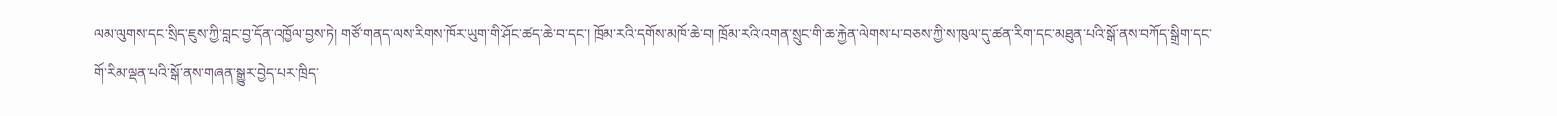ལམ་ལུགས་དང་སྲིད་ཇུས་ཀྱི་བླང་བྱ་དོན་འཁྱོལ་བྱས་ཏེ། གཙོ་གནད་ལས་རིགས་ཁོར་ཡུག་གི་ཤོང་ཚད་ཆེ་བ་དང་། ཁྲོམ་རའི་དགོས་མཁོ་ཆེ་བ། ཁྲོམ་རའི་འགན་སྲུང་གི་ཆ་རྐྱེན་ལེགས་པ་བཅས་ཀྱི་ས་ཁུལ་དུ་ཚན་རིག་དང་མཐུན་པའི་སྒོ་ནས་བཀོད་སྒྲིག་དང་གོ་རིམ་ལྡན་པའི་སྒོ་ནས་གཞན་སྒྱུར་བྱེད་པར་ཁྲིད་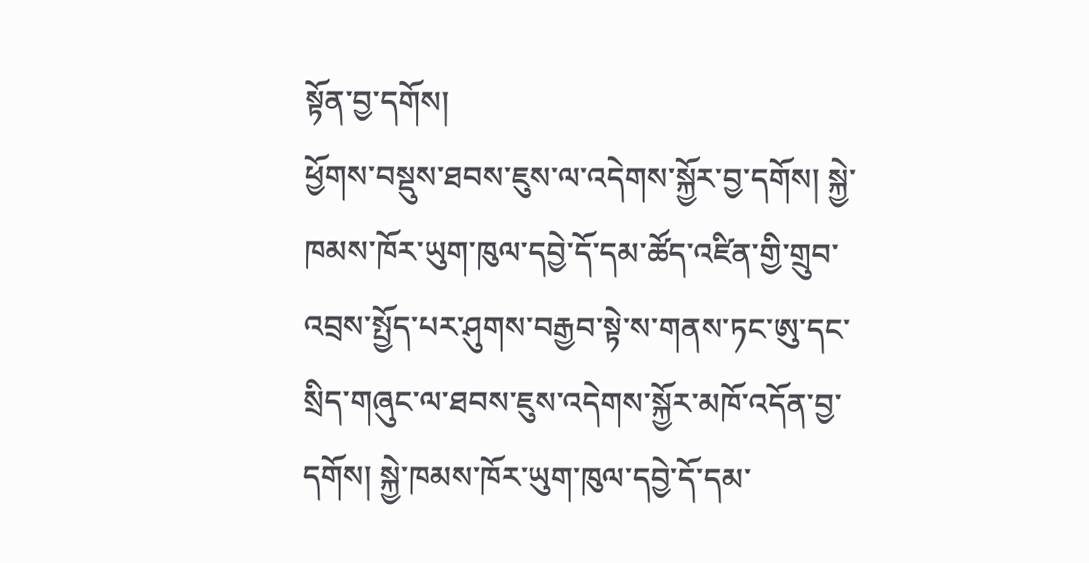སྟོན་བྱ་དགོས།
ཕྱོགས་བསྡུས་ཐབས་ཇུས་ལ་འདེགས་སྐྱོར་བྱ་དགོས། སྐྱེ་ཁམས་ཁོར་ཡུག་ཁུལ་དབྱེ་དོ་དམ་ཚོད་འཛིན་གྱི་གྲུབ་འབྲས་སྤྱོད་པར་ཤུགས་བརྒྱབ་སྟེ་ས་གནས་ཏང་ཨུ་དང་སྲིད་གཞུང་ལ་ཐབས་ཇུས་འདེགས་སྐྱོར་མཁོ་འདོན་བྱ་དགོས། སྐྱེ་ཁམས་ཁོར་ཡུག་ཁུལ་དབྱེ་དོ་དམ་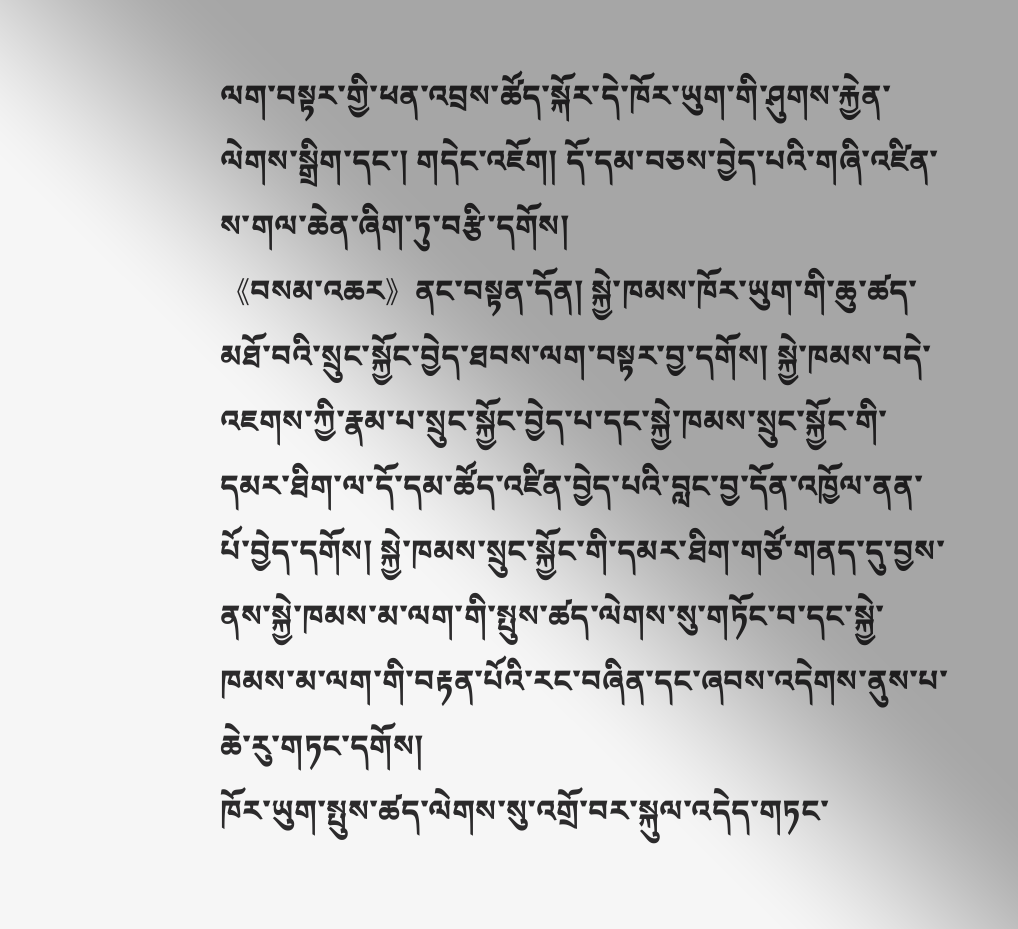ལག་བསྟར་གྱི་ཕན་འབྲས་ཚོད་སྐོར་དེ་ཁོར་ཡུག་གི་ཤུགས་རྐྱེན་ལེགས་སྒྲིག་དང་། གདེང་འཇོག། དོ་དམ་བཅས་བྱེད་པའི་གཞི་འཛིན་ས་གལ་ཆེན་ཞིག་ཏུ་བརྩི་དགོས།
《བསམ་འཆར》ནང་བསྟན་དོན། སྐྱེ་ཁམས་ཁོར་ཡུག་གི་ཆུ་ཚད་མཐོ་བའི་སྲུང་སྐྱོང་བྱེད་ཐབས་ལག་བསྟར་བྱ་དགོས། སྐྱེ་ཁམས་བདེ་འཇགས་ཀྱི་རྣམ་པ་སྲུང་སྐྱོང་བྱེད་པ་དང་སྐྱེ་ཁམས་སྲུང་སྐྱོང་གི་དམར་ཐིག་ལ་དོ་དམ་ཚོད་འཛིན་བྱེད་པའི་བླང་བྱ་དོན་འཁྱོལ་ནན་པོ་བྱེད་དགོས། སྐྱེ་ཁམས་སྲུང་སྐྱོང་གི་དམར་ཐིག་གཙོ་གནད་དུ་བྱས་ནས་སྐྱེ་ཁམས་མ་ལག་གི་སྤུས་ཚད་ལེགས་སུ་གཏོང་བ་དང་སྐྱེ་ཁམས་མ་ལག་གི་བརྟན་པོའི་རང་བཞིན་དང་ཞབས་འདེགས་ནུས་པ་ཆེ་རུ་གཏང་དགོས།
ཁོར་ཡུག་སྤུས་ཚད་ལེགས་སུ་འགྲོ་བར་སྐུལ་འདེད་གཏང་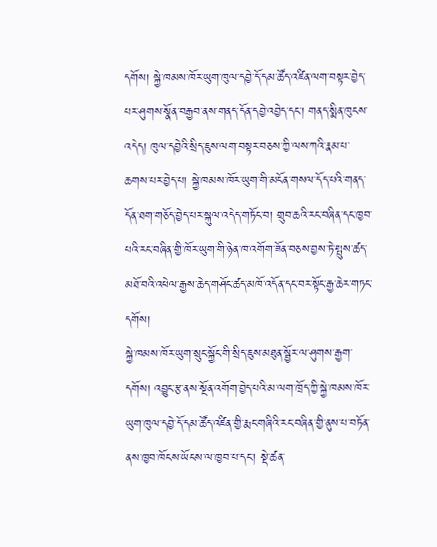དགོས། སྐྱེ་ཁམས་ཁོར་ཡུག་ཁུལ་དབྱེ་དོ་དམ་ཚོད་འཛིན་ལག་བསྟར་བྱེད་པར་ཤུགས་སྣོན་བརྒྱབ་ནས་གནད་དོན་དབྱེ་འབྱེད་དང་། གནད་སྨིན་ཁུངས་འདེད། ཁུལ་དབྱེའི་སྲིད་ཇུས་ལག་བསྟར་བཅས་ཀྱི་ལས་ཀའི་རྣམ་པ་ཆགས་པར་བྱེད་པ། སྐྱེ་ཁམས་ཁོར་ཡུག་གི་མངོན་གསལ་དོད་པའི་གནད་དོན་ཐག་གཅོད་བྱེད་པར་སྐུལ་འདེད་གཏོང་བ། གྲུབ་ཆའི་རང་བཞིན་དང་ཁྱབ་པའི་རང་བཞིན་གྱི་ཁོར་ཡུག་གི་ཉེན་ཁ་འགོག་ཟོན་བཅས་བྱས་ཏེ་སྤུས་ཚད་མཐོ་བའི་འཕེལ་རྒྱས་ཆེད་གཤོང་ཚད་མཁོ་འདོན་དང་བར་སྟོང་རྒྱ་ཆེར་གཏང་དགོས།
སྐྱེ་ཁམས་ཁོར་ཡུག་སྲུང་སྐྱོང་གི་སྲིད་ཇུས་མཐུན་སྦྱོར་ལ་ཤུགས་རྒྱག་དགོས། འབྱུང་རྩ་ནས་སྔོན་འགོག་བྱེད་པའི་མ་ལག་ཁྲོད་ཀྱི་སྐྱེ་ཁམས་ཁོར་ཡུག་ཁུལ་དབྱེ་དོ་དམ་ཚོད་འཛིན་གྱི་རྨང་གཞིའི་རང་བཞིན་གྱི་ནུས་པ་བཏོན་ནས་ཁྱབ་ཁོངས་ཡོངས་ལ་ཁྱབ་པ་དང་། སྡེ་ཚན་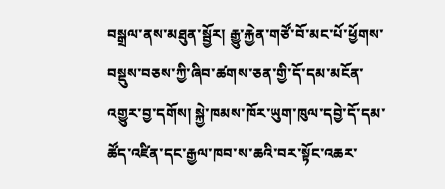བསྒྲལ་ནས་མཐུན་སྦྱོར། རྒྱུ་རྐྱེན་གཙོ་བོ་མང་པོ་ཕྱོགས་བསྡུས་བཅས་ཀྱི་ཞིབ་ཚགས་ཅན་གྱི་དོ་དམ་མངོན་འགྱུར་བྱ་དགོས། སྐྱེ་ཁམས་ཁོར་ཡུག་ཁུལ་དབྱེ་དོ་དམ་ཚོད་འཛིན་དང་རྒྱལ་ཁབ་ས་ཆའི་བར་སྟོང་འཆར་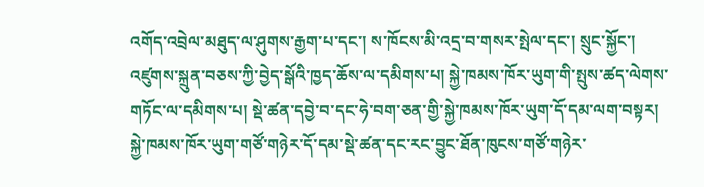འགོད་འབྲེལ་མཐུད་ལ་ཤུགས་རྒྱག་པ་དང་། ས་ཁོངས་མི་འདྲ་བ་གསར་སྤེལ་དང་། སྲུང་སྐྱོང་། འཛུགས་སྐྲུན་བཅས་ཀྱི་བྱེད་སྒོའི་ཁྱད་ཆོས་ལ་དམིགས་པ། སྐྱེ་ཁམས་ཁོར་ཡུག་གི་སྤུས་ཚད་ལེགས་གཏོང་ལ་དམིགས་པ། སྡེ་ཚན་དབྱེ་བ་དང་ཧེ་བག་ཅན་གྱི་སྐྱེ་ཁམས་ཁོར་ཡུག་དོ་དམ་ལག་བསྟར། སྐྱེ་ཁམས་ཁོར་ཡུག་གཙོ་གཉེར་དོ་དམ་སྡེ་ཚན་དང་རང་བྱུང་ཐོན་ཁུངས་གཙོ་གཉེར་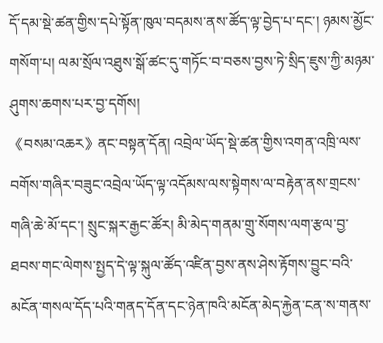དོ་དམ་སྡེ་ཚན་གྱིས་དཔེ་སྟོན་ཁུལ་བདམས་ནས་ཚོད་ལྟ་བྱེད་པ་དང་། ཉམས་མྱོང་གསོག་པ། ལམ་སྲོལ་འཐུས་སྒོ་ཚང་དུ་གཏོང་བ་བཅས་བྱས་ཏེ་སྲིད་ཇུས་ཀྱི་མཉམ་ཤུགས་ཆགས་པར་བྱ་དགོས།
《བསམ་འཆར》ནང་བསྟན་དོན། འབྲེལ་ཡོད་སྡེ་ཚན་གྱིས་འགན་འཁྲི་ལས་བགོས་གཞིར་བཟུང་འབྲེལ་ཡོད་ལྟ་འདོམས་ལས་སྟེགས་ལ་བརྟེན་ནས་གྲངས་གཞི་ཆེ་མོ་དང་། སྲུང་སྐར་རྒྱང་ཚོར། མི་མེད་གནམ་གྲུ་སོགས་ལག་རྩལ་བྱ་ཐབས་གང་ལེགས་སྤྱད་དེ་ལྟ་སྐུལ་ཚོད་འཛིན་བྱས་ནས་ཤེས་རྟོགས་བྱུང་བའི་མངོན་གསལ་དོད་པའི་གནད་དོན་དང་ཉེན་ཁའི་མངོན་མེད་རྐྱེན་ངན་ས་གནས་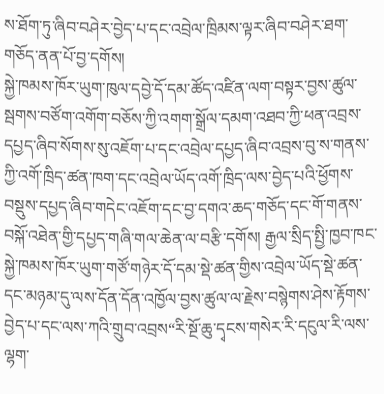ས་ཐོག་ཏུ་ཞིབ་བཤེར་བྱེད་པ་དང་འབྲེལ་ཁྲིམས་ལྟར་ཞིབ་བཤེར་ཐག་གཅོད་ནན་པོ་བྱ་དགོས།
སྐྱེ་ཁམས་ཁོར་ཡུག་ཁུལ་དབྱེ་དོ་དམ་ཚོད་འཛིན་ལག་བསྟར་བྱས་ཚུལ་སྦགས་བཙོག་འགོག་བཅོས་ཀྱི་འགག་སྒྲོལ་དམག་འཐབ་ཀྱི་ཕན་འབྲས་དཔྱད་ཞིབ་སོགས་སུ་འཇོག་པ་དང་འབྲེལ་དཔྱད་ཞིབ་འབྲས་བུ་ས་གནས་ཀྱི་འགོ་ཁྲིད་ཚན་ཁག་དང་འབྲེལ་ཡོད་འགོ་ཁྲིད་ལས་བྱེད་པའི་ཕྱོགས་བསྡུས་དཔྱད་ཞིབ་གདེང་འཇོག་དང་བྱ་དགའ་ཆད་གཅོད་དང་གོ་གནས་བསྐོ་འཐེན་གྱི་དཔྱད་གཞི་གལ་ཆེན་ལ་བརྩི་དགོས། རྒྱལ་སྲིད་སྤྱི་ཁྱབ་ཁང་སྐྱེ་ཁམས་ཁོར་ཡུག་གཙོ་གཉེར་དོ་དམ་སྡེ་ཚན་གྱིས་འབྲེལ་ཡོད་སྡེ་ཚན་དང་མཉམ་དུ་ལས་དོན་དོན་འཁྱོལ་བྱས་ཚུལ་ལ་རྗེས་བསྙེགས་ཤེས་རྟོགས་བྱེད་པ་དང་ལས་ཀའི་གྲུབ་འབྲས“རི་སྔོ་ཆུ་དྭངས་གསེར་རི་དངུལ་རི་ལས་ལྷག་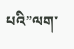པའི”ལག་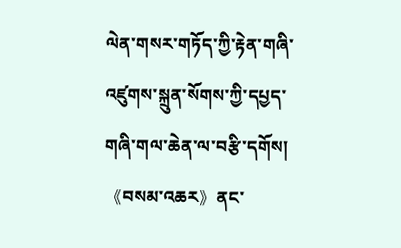ལེན་གསར་གཏོད་ཀྱི་རྟེན་གཞི་འཛུགས་སྐྲུན་སོགས་ཀྱི་དཔྱད་གཞི་གལ་ཆེན་ལ་བརྩི་དགོས།
《བསམ་འཆར》ནང་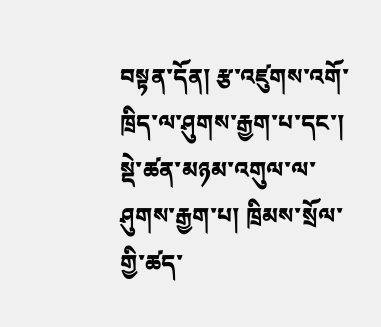བསྟན་དོན། རྩ་འཛུགས་འགོ་ཁྲིད་ལ་ཤུགས་རྒྱག་པ་དང་། སྡེ་ཚན་མཉམ་འགུལ་ལ་ཤུགས་རྒྱག་པ། ཁྲིམས་སྲོལ་གྱི་ཚད་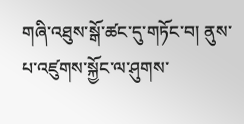གཞི་འཐུས་སྒོ་ཚང་དུ་གཏོང་བ། ནུས་པ་འཛུགས་སྐྱོང་ལ་ཤུགས་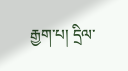རྒྱག་པ། དྲིལ་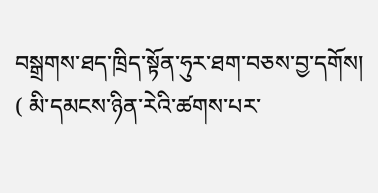བསྒྲགས་ཐད་ཁྲིད་སྟོན་ཧུར་ཐག་བཅས་བྱ་དགོས།
( མི་དམངས་ཉིན་རེའི་ཚགས་པར་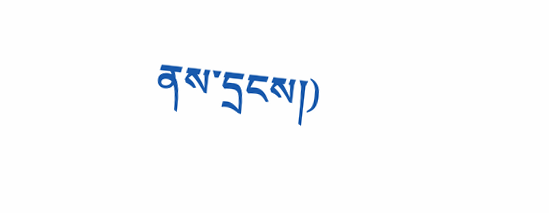ནས་དྲངས།)